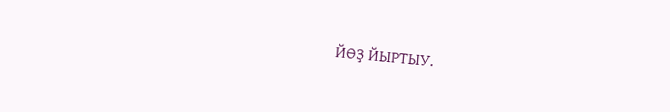ЙӨҘ ЙЫРТЫУ.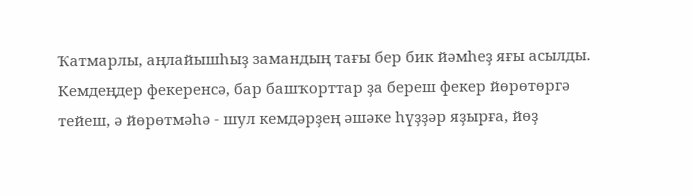Ҡатмарлы, аңлайышһыҙ замандың тағы бер бик йәмһеҙ яғы асылды. Кемдеңдер фекеренсә, бар башҡорттар ҙа береш фекер йөрөтөргә тейеш, ә йөрөтмәһә - шул кемдәрҙең әшәке һүҙҙәр яҙырға, йөҙ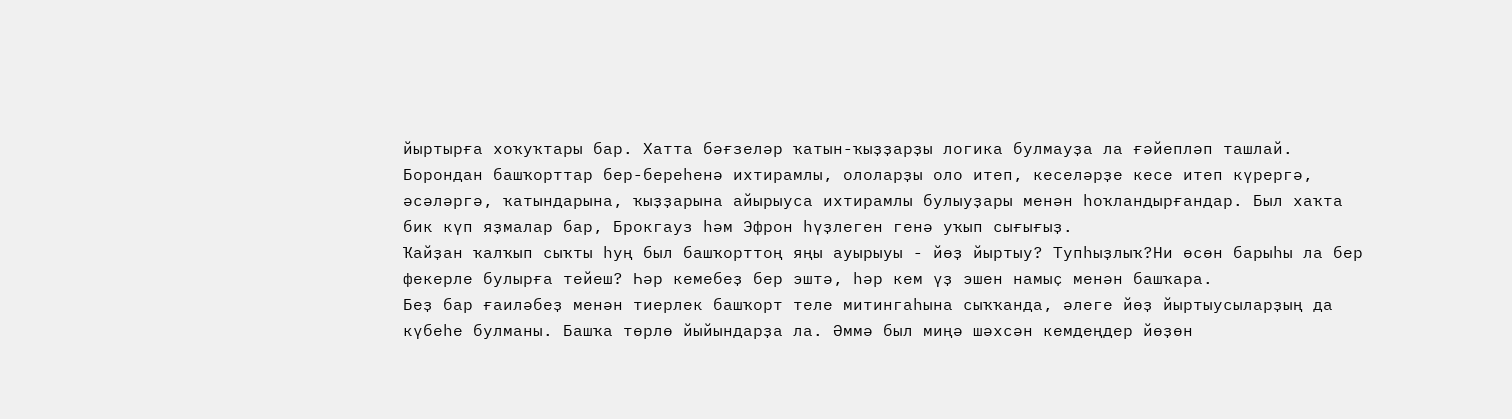йыртырға хоҡуҡтары бар. Хатта бәғзеләр ҡатын-ҡыҙҙарҙы логика булмауҙа ла ғәйепләп ташлай.
Борондан башҡорттар бер-береһенә ихтирамлы, ололарҙы оло итеп, кеселәрҙе кесе итеп күрергә, әсәләргә, ҡатындарына, ҡыҙҙарына айырыуса ихтирамлы булыуҙары менән һоҡландырғандар. Был хаҡта бик күп яҙмалар бар, Брокгауз һәм Эфрон һүҙлеген генә уҡып сығығыҙ.
Ҡайҙан ҡалҡып сыҡты һуң был башҡорттоң яңы ауырыуы - йөҙ йыртыу? Тупһыҙлыҡ?Ни өсөн барыһы ла бер фекерле булырға тейеш? Һәр кемебеҙ бер эштә, һәр кем үҙ эшен намыҫ менән башҡара.
Беҙ бар ғаиләбеҙ менән тиерлек башҡорт теле митингаһына сыҡҡанда, әлеге йөҙ йыртыусыларҙың да күбеһе булманы. Башҡа төрлө йыйындарҙа ла. Әммә был миңә шәхсән кемдеңдер йөҙөн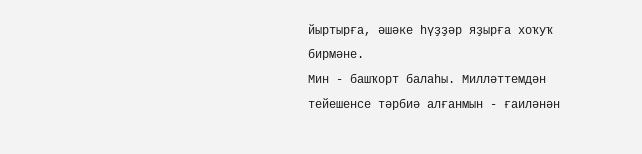йыртырға, әшәке һүҙҙәр яҙырға хоҡуҡ бирмәне.
Мин - башҡорт балаһы. Милләттемдән тейешенсе тәрбиә алғанмын - ғаиләнән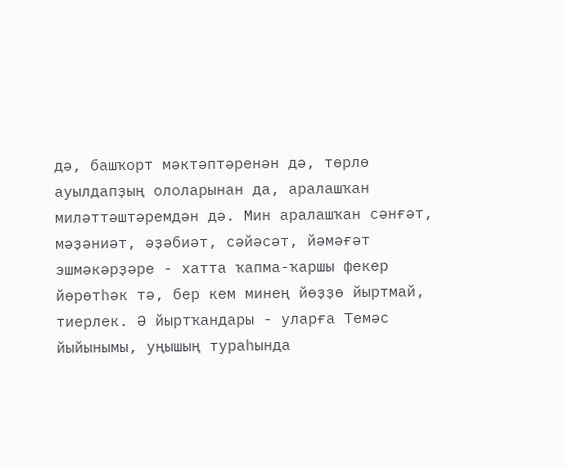дә, башҡорт мәктәптәренән дә, төрлө ауылдапҙың ололарынан да, аралашҡан миләттәштәремдән дә. Мин аралашҡан сәнғәт, мәҙәниәт, әҙәбиәт, сәйәсәт, йәмәғәт эшмәкәрҙәре - хатта ҡапма-ҡаршы фекер йөрөтһәк тә, бер кем минең йөҙҙө йыртмай, тиерлек. Ә йыртҡандары - уларға Темәс йыйынымы, уңышың тураһында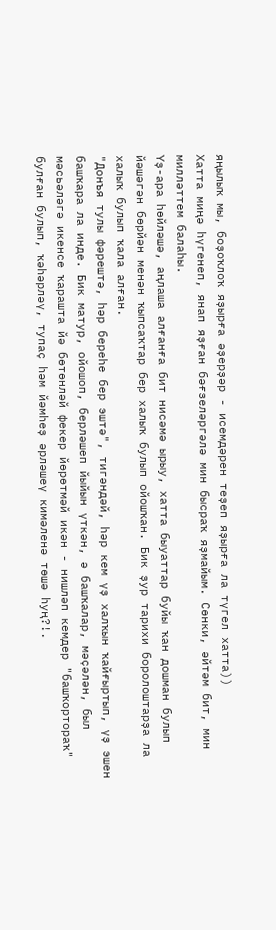яңылыҡ мы, боҙоҡлоҡ яҙырға әҙерҙәр - исемдәрен теҙеп яҙырға ла түгел хатта))
Хатта миңә һүгенеп, янап яҙған бәғзеләргәлә мин бысраҡ яҙмайым. Сөнки, әйтәм бит, мин милләттем балаһы.
Үҙ-ара һөйләшә, аңлаша алғанға бит нисәмә ырыу, хатта быуаттар буйы ҡан дошман булып йәшәгән бөрйән менән ҡыпсаҡтар бер халыҡ булып ойошҡан. Бик ҙур тарихи боролоштарҙа ла халыҡ булып ҡала алған.
"Донъя тулы фәрештә, һәр береһе бер эштә", тигәндәй, һәр кем үҙ халҡын ҡайғыртып, үҙ эшен башҡара ла инде. Бик матур, ойошоп, берләшеп йыйын үткән, ә башҡалар, мәҫәлән, был мәсьәләгә икенсе ҡарашта йә бөтөнләй фекер йөрөтмәй икән - нишләп кемдер "башҡортораҡ" булған булып, ҡәһәрләү, тупаҫ һәм йәмһеҙ әрләшеү кимәленә төшә һуң?!.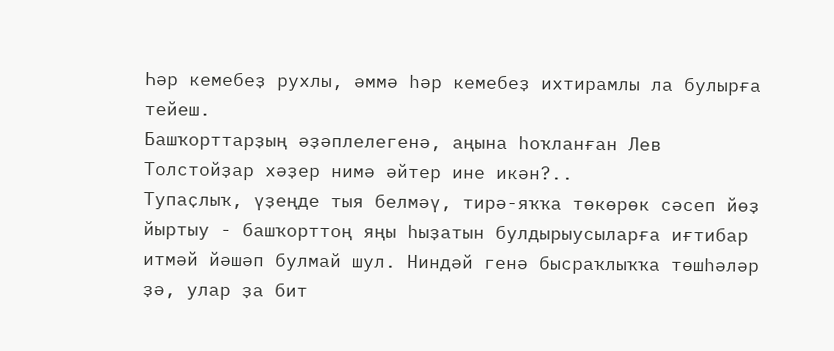Һәр кемебеҙ рухлы, әммә һәр кемебеҙ ихтирамлы ла булырға тейеш.
Башҡорттарҙың әҙәплелегенә, аңына һоҡланған Лев Толстойҙар хәҙер нимә әйтер ине икән?..
Тупаҫлыҡ, үҙеңде тыя белмәү, тирә-яҡҡа төкөрөк сәсеп йөҙ йыртыу - башҡорттоң яңы һыҙатын булдырыусыларға иғтибар итмәй йәшәп булмай шул. Ниндәй генә бысраҡлыҡҡа төшһәләр ҙә, улар ҙа бит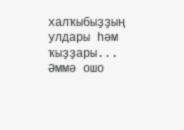халҡыбыҙҙың улдары һәм ҡыҙҙары...
Әммә ошо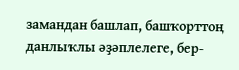замандан башлап, башҡорттоң данлыҡлы әҙәплелеге, бер-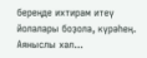береңде ихтирам итеү йолалары боҙола, күрәһең.
Аяныслы хәл...